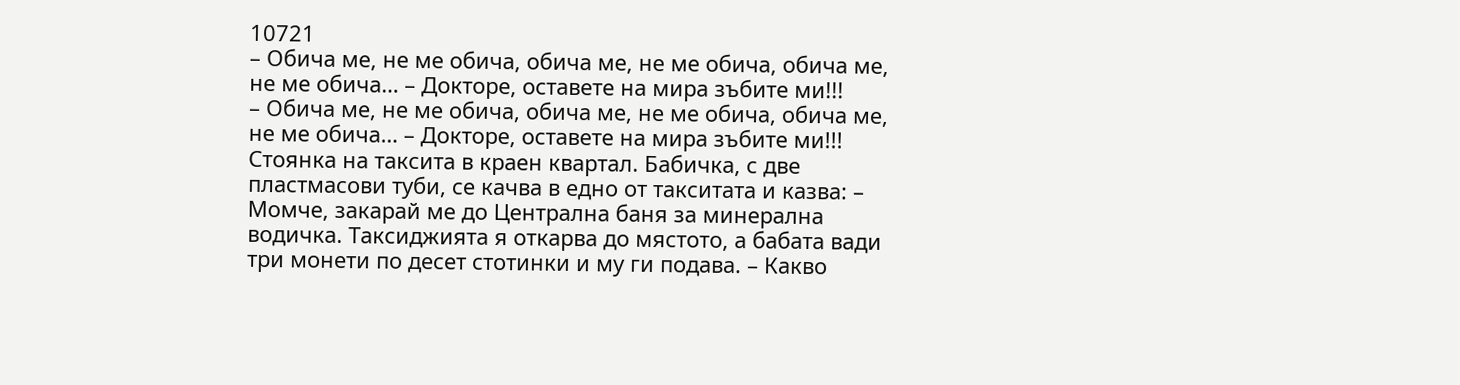10721
– Обича ме, не ме обича, обича ме, не ме обича, обича ме, не ме обича… – Докторе, оставете на мира зъбите ми!!!
– Обича ме, не ме обича, обича ме, не ме обича, обича ме, не ме обича… – Докторе, оставете на мира зъбите ми!!!
Стоянка на таксита в краен квартал. Бабичка, с две пластмасови туби, се качва в едно от такситата и казва: – Момче, закарай ме до Централна баня за минерална водичка. Таксиджията я откарва до мястото, а бабата вади три монети по десет стотинки и му ги подава. – Какво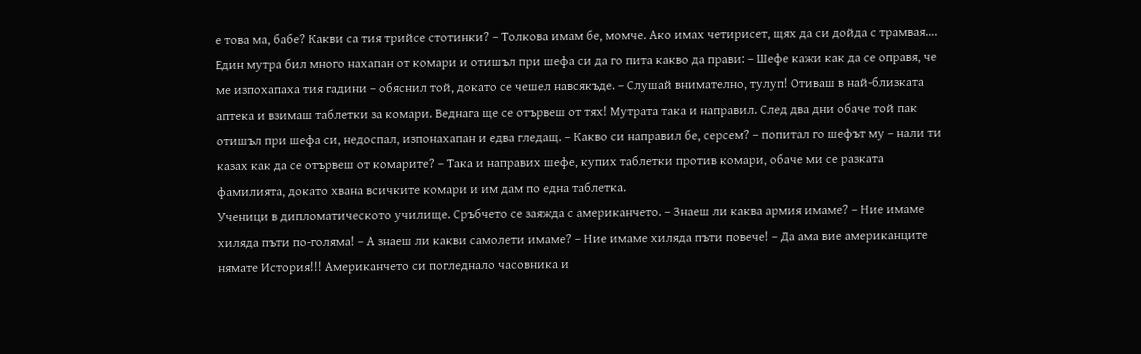е това ма, бабе? Какви са тия трийсе стотинки? – Толкова имам бе, момче. Ако имах четирисет, щях да си дойда с трамвая….
Един мутра бил много нахапан от комари и отишъл при шефа си да го пита какво да прави: – Шефе кажи как да се оправя, че ме изпохапаха тия гадини – обяснил той, докато се чешел навсякъде. – Слушай внимателно, тулуп! Отиваш в най-близката аптека и взимаш таблетки за комари. Веднага ще се отървеш от тях! Мутрата така и направил. След два дни обаче той пак отишъл при шефа си, недоспал, изпонахапан и едва гледащ. – Какво си направил бе, серсем? – попитал го шефът му – нали ти казах как да се отървеш от комарите? – Така и направих шефе, купих таблетки против комари, обаче ми се разката фамилията, докато хвана всичките комари и им дам по една таблетка.
Ученици в дипломатическото училище. Сръбчето се заяжда с американчето. – Знаеш ли каква армия имаме? – Ние имаме хиляда пъти по-голяма! – А знаеш ли какви самолети имаме? – Ние имаме хиляда пъти повече! – Да ама вие американците нямате История!!! Американчето си погледнало часовника и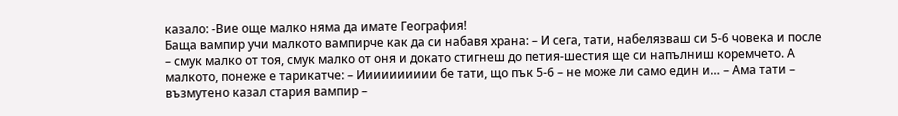казало: -Вие още малко няма да имате География!
Баща вампир учи малкото вампирче как да си набавя храна: – И сега, тати, набелязваш си 5-6 човека и после – смук малко от тоя, смук малко от оня и докато стигнеш до петия-шестия ще си напълниш коремчето. А малкото, понеже е тарикатче: – Ииииииииии бе тати, що пък 5-6 – не може ли само един и… – Ама тати – възмутено казал стария вампир –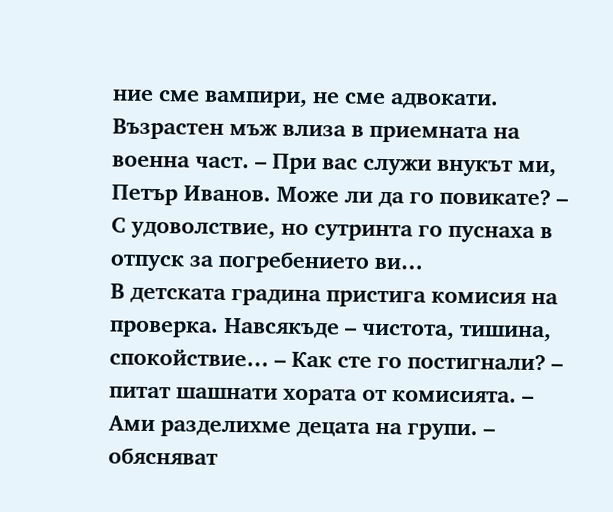ние сме вампири, не сме адвокати.
Възрастен мъж влиза в приемната на военна част. – При вас служи внукът ми, Петър Иванов. Може ли да го повикате? – С удоволствие, но сутринта го пуснаха в отпуск за погребението ви…
В детската градина пристига комисия на проверка. Навсякъде – чистота, тишина, спокойствие… – Как сте го постигнали? – питат шашнати хората от комисията. – Ами разделихме децата на групи. – обясняват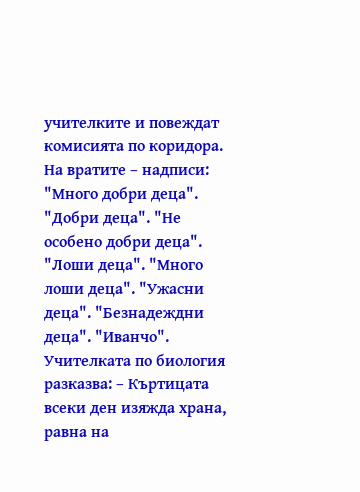учителките и повеждат комисията по коридора. На вратите – надписи: "Много добри деца". "Добри деца". "Не особено добри деца". "Лоши деца". "Много лоши деца". "Ужасни деца". "Безнадеждни деца". "Иванчо".
Учителката по биология разказва: – Къртицата всеки ден изяжда храна, равна на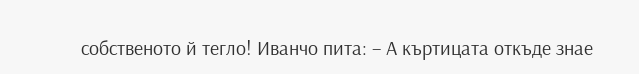собственото й тегло! Иванчо пита: – А къртицата откъде знае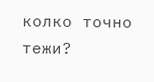колко точно тежи?